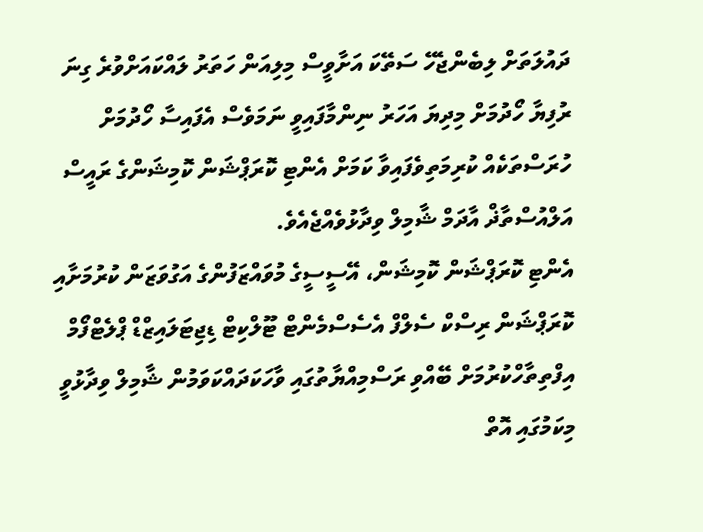ދައުލަތަށް ލިބެންޖެހޭ ސަތޭކަ އަށާވީސް މިލިއަން ހަތަރު ލައްކައަށްވުރެ ގިނަ ރުފިޔާ ހޯދުމަށް މިދިޔަ އަހަރު ނިންމާފައިވީ ނަމަވެސް އެފައިސާ ހޯދުމަށް ހުރަސްތަކެއް ކުރިމަތިވެފައިވާ ކަމަށް އެންޓި ކޮރަޕްޝަން ކޮމިޝަންގެ ރައީސް އަލްއުސްތާޛް އާދަމް ޝާމިލް ވިދާޅުވެއްޖެއެވެ.
އެންޓި ކޮރަޕްޝަން ކޮމިޝަން، އޭސީސީގެ މުވައްޒަފުންގެ އަގުވަޒަން ކުރުމަށާއި ކޮރަޕްޝަން ރިސްކް ސެލްފް އެސެސްމެންޓް ޓޫލްކިޓް ޑިޖިޓަލައިޒްޑް ޕްލެޓްފޯމް އިފްތިތާހްކުރުމަށް ބޭއްވި ރަސްމިއްޔާތުގައި ވާހަކަދައްކަވަމުން ޝާމިލް ވިދާޅުވީ މިކަމުގައި އޮތް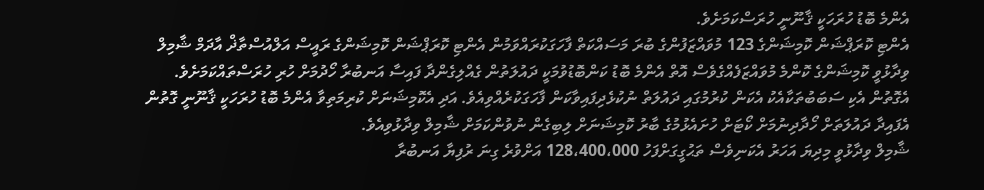އެންމެ ބޮޑު ހުރަހަކީ ޤާނޫނީ ހުރަސްކަމަށެވެ.
އެންޓި ކޮރަޕްޝަން ކޮމިޝަންގެ 123 މުވައްޒަފުންގެ ބުރަ މަސައްކަތް ފާހަގަކުރައްވަމުން އެންޓި ކޮރަޕްޝަން ކޮމިޝަންގެ ރައީސް އަލްއުސްތާޛް އާދަމް ޝާމިލް ވިދާޅުވީ ކޮމިޝަންގެ ކޮންމެ މުވައްޒަފެއްގެވެސް އޮތް އެންމެ ބޮޑު ކަންބޮޑުވުމަކީ ދައުލަތުން ގެއްލިގެންދާ ފައިސާ އަނބުރާ ހޯދުމަށް ހުރި ހުރަސްތައްކަމަށެވެ. އެގޮތުން އެކި ސަބަބުތަކާއެކު އެކަން ކުރުމުގައި ދައުލަތް ނުކުޅެދިފައިވާކަން ފާހަގަކުރެއްވިއެވެ. އަދި އެކޮމިޝަނަށް ކުރިމަތިވާ އެންމެ ބޮޑު ހުރަހަކީ ޤާނޫނީ ގޮތުން އެފައިދާ ދައުލަތަށް ހޯދާދިނުމަށް ކޯޓަށް ހުށައެޅުމުގެ ބާރު ކޮމިޝަނަށް ލިބިގެން ނުވުންކަމަށް ޝާމިލް ވިދާޅުވިއެވެ.
ޝާމިލް ވިދާޅުވީ މިދިޔަ އަހަރު އެކަނިވެސް ތަޙުގީގަށްފަހު 128،400،000 އަށްވުރެ ގިނަ ރުފިޔާ އަނބުރާ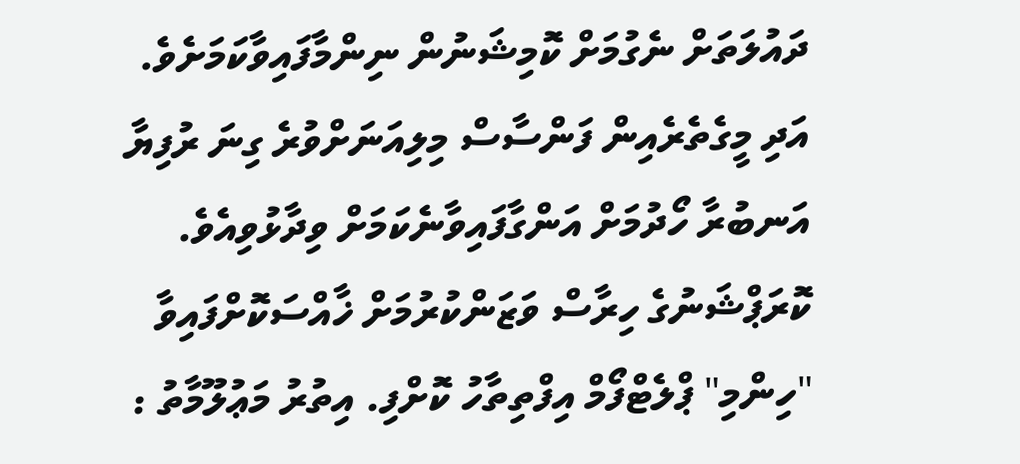ދައުލަތަށް ނެގުމަށް ކޮމިޝަނުން ނިންމާފައިވާކަމަށެވެ. އަދި މީގެތެރެއިން ފަންސާސް މިލިއަނަށްވުރެ ގިނަ ރުފިޔާ އަނބުރާ ހޯދުމަށް އަންގާފައިވާނެކަމަށް ވިދާޅުވިއެވެ.
ކޮރަޕްޝަނުގެ ހިރާސް ވަޒަންކުރުމަށް ޚާއްސަކޮށްފައިވާ "ހިންމި" ޕްލެޓްފޯމް އިފްތިތާހު ކޮށްފި. އިތުރު މަޢުލޫމާތު :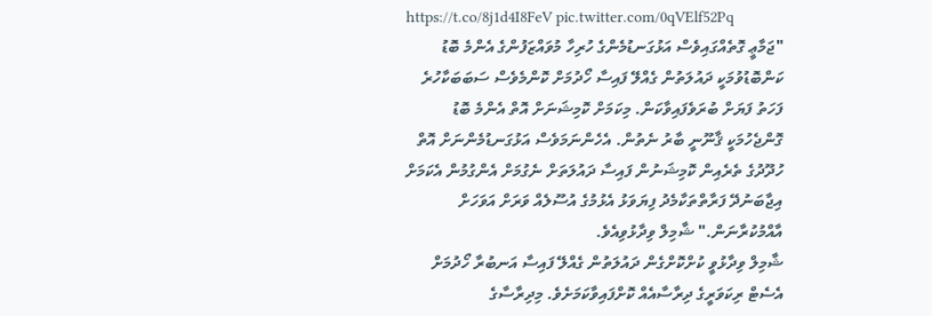https://t.co/8j1d4I8FeV pic.twitter.com/0qVElf52Pq
"ޖަމާޢީ ގޮތެއްގައިވެސް އަޅުގަނޑުމެންގެ ހުރިހާ މުވައްޒަފުންގެ އެންމެ ބޮޑު ކަންބޮޑުވުމަކީ ދައުލަތުން ގެއްލޭ ފައިސާ ހޯދުމަށް ކޮންމެވެސް ސަބަބަކާހުރެ ފަހަތު ފަޔަށް ބުރަވެފައިވާކަން. މިކަމަށް ކޮމިޝަނަށް އޮތް އެންމެ ބޮޑު ގޮންޖެހުމަކީ ޤާނޫނީ ބާރު ނެތުން. އެހެންނަމަވެސް އަޅުގަނޑުމެންނަށް އޮތް ހުދޫދުގެ ތެރެއިން ކޮމިޝަނުން ފައިސާ ދައުލަތަށް ނެގުމަށް އެންގުމުން އެކަމަށް އިޖާބަނުދޭ ފަރާތްތަކާމެދު ފިޔަވަޅު އެޅުމުގެ އުސޫލެއް ވަރަށް އަވަހަށް އާއްމުކުރާނަން." ޝާމިލް ވިދާޅުވިއެވެ.
ޝާމިލް ވިދާޅުވީ ކުށްކޮށްގެން ދައުލަތުން ގެއްލޭ ފައިސާ އަނބުރާ ހޯދުމަށް އެސެޓް ރިކަވަރީގެ ދިރާސާއެއް ކޮށްފައިވާކަމަށެވެ. މިދިރާސާގެ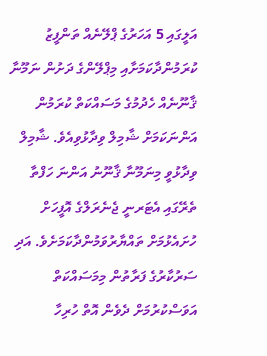އަލީގައި 5 އަހަރުގެ ޕްލޭނެއް ތަންފީޒު ކުރަމުންދާކަމަށާއި މިޕްލޭންގެ ދަށުން ނަމޫނާ ޤާނޫނެއް ހެދުމުގެ މަސައްކަތް ކުރަމުން އަންނަކަމަށް ޝާމިލް ވިދާޅުވިއެވެ. ޝާމިލް ވިދާޅުވީ މިނަމޫނާ ޤާނޫނު އަންނަ ހަފްތާ ތެރޭގައި އެޓަރނީ ޖެނެރަލްގެ އޮފީހަށް ހުށައެޅުމަށް ތައްޔާރުވަމުންދާކަމަށެވެ. އަދި ސަރުކާރުގެ ފަރާތުން މިމަސައްކަތް އަވަސްކުރުމަށް ދެވެން އޮތް ހުރިހާ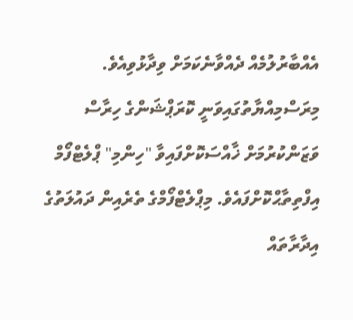އެއްބާރުލުމެއް ދެއްވާނެކަމަށް ވިދާޅުވިއެވެ.
މިރަސްމިއްޔާތުގައިވަނީ ކޮރަޕްޝަންގެ ހިރާސް ވަޒަންކުރުމަށް ޚާއްސަކޮށްފައިވާ "ހިންމި" ޕްލެޓްފޯމް އިފްތިތާޙްކޮށްފައެވެ. މިޕްލެޓްފޯމްގެ ތެރެއިން ދައުލަތުގެ އިދާރާތައް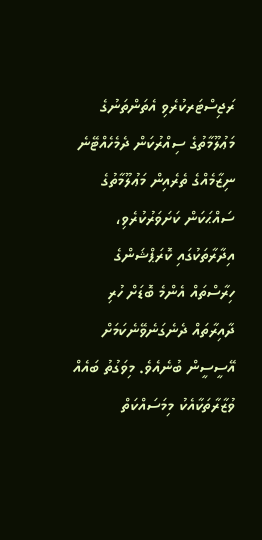ރަޖިސްޓަރކުރެވި އެތަންތަނުގެ މަޢުލޫމާތުގެ ސިއްރުކަން ދެމެހެއްޓޭނެ ނިޒާމެއްގެ ތެރެއިން މަޢުލޫމާތުގެ ސައްޙަކަން ކަށަވަރުކުރެވި، އިދާރާތަކުގައި ކޮރަޕްޝަންގެ ހިރާސްތައް އެންމެ ބޮޑަށް ހުރި ދާއިރާތައް ދެނެގަނެވޭނެކަމަށް އޭސީސީން ބުނެއެވެ. މިވަގުތު ބައެއް ވުޒާރާތަކާއެކު މިމަސައްކަތް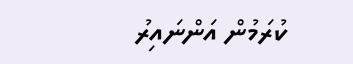ކުރަމުން އަންނައިރު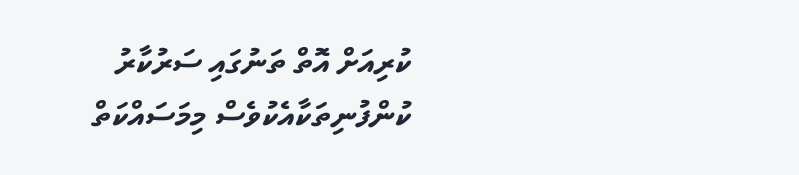ކުރިއަށް އޮތް ތަނުގައި ސަރުކާރު ކުންފުނިތަކާއެކުވެސް މިމަސައްކަތް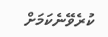ކުރެވޭނެކަމަށް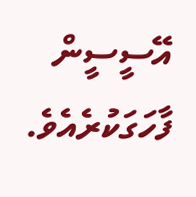އޭސީސީން ފާހަގަކުރެއެވެ.